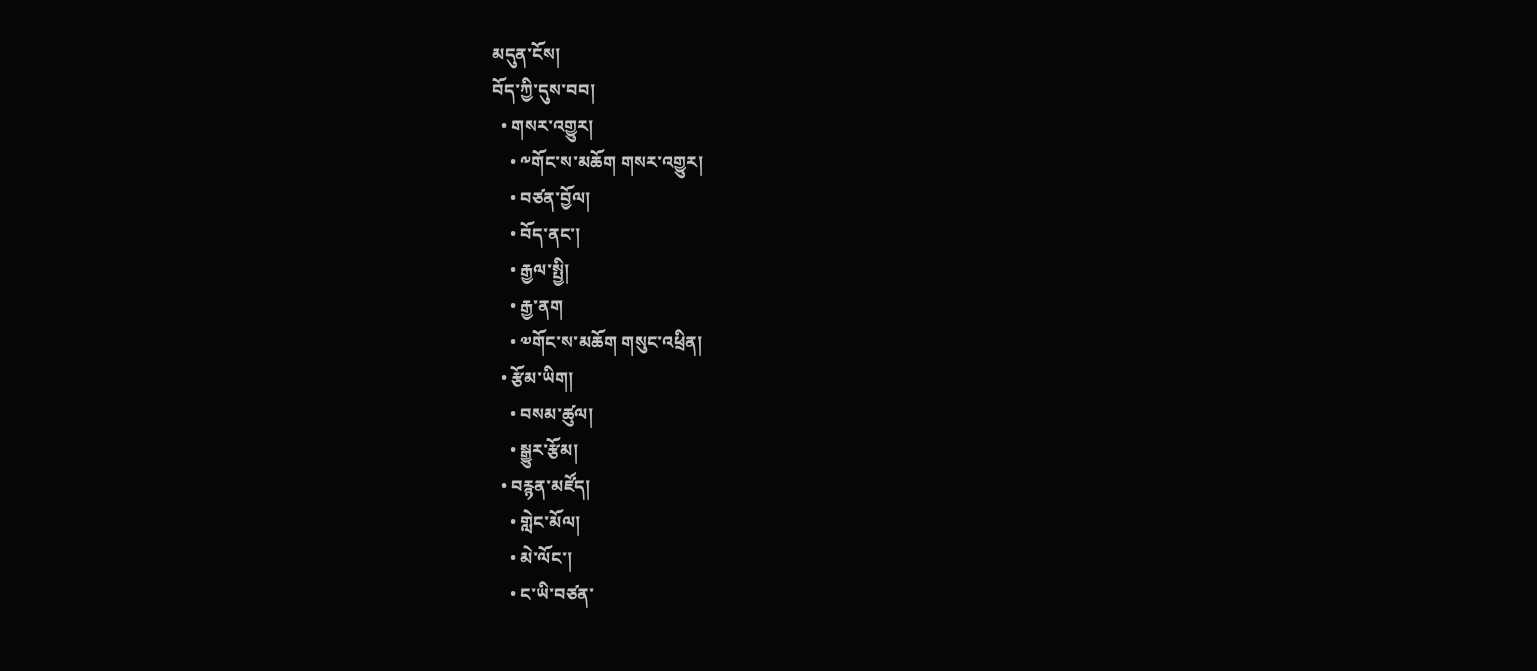མདུན་ངོས།
བོད་ཀྱི་དུས་བབ།
  • གསར་འགྱུར།
    • ༸གོང་ས་མཆོག གསར་འགྱུར།
    • བཙན་བྱོལ།
    • བོད་ནང་།
    • རྒྱལ་སྤྱི།
    • རྒྱ་ནག
    • ༧གོང་ས་མཆོག གསུང་འཕྲིན།
  • རྩོམ་ཡིག།
    • བསམ་ཚུལ།
    • སྒྱུར་རྩོམ།
  • བརྙན་མཛོད།
    • གླེང་མོལ།
    • མེ་ལོང་།
    • ང་ཡི་བཙན་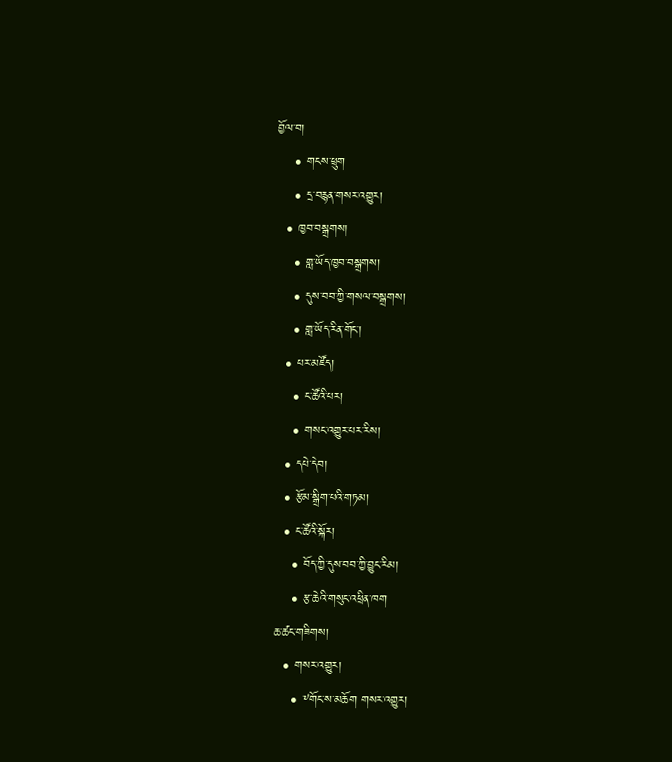བྱོལ་བ།
    • གངས་ཕྲུག
    • དྲ་བརྙན་གསར་འགྱུར།
  • ཁྱབ་བསྒྲགས།
    • གླ་ཡོད་ཁྱབ་བསྒྲགས།
    • དུས་བབ་ཀྱི་གསལ་བསྒྲགས།
    • གླ་ཡོད་རིན་གོང་།
  • པར་མཛོད།
    • ང་ཚོའི་པར།
    • གསང་འགྱུར་པར་རིས།
  • དཔེ་དེབ།
  • རྩོམ་སྒྲིག་པའི་གཏམ།
  • ང་ཚོའི་སྐོར།
    • བོད་ཀྱི་དུས་བབ་ཀྱི་བྱུང་རིམ།
    • རྩ་ཆེའི་གསུང་འཕྲིན་ཁག
ཆ་ཚང་གཟིགས།
  • གསར་འགྱུར།
    • ༸གོང་ས་མཆོག གསར་འགྱུར།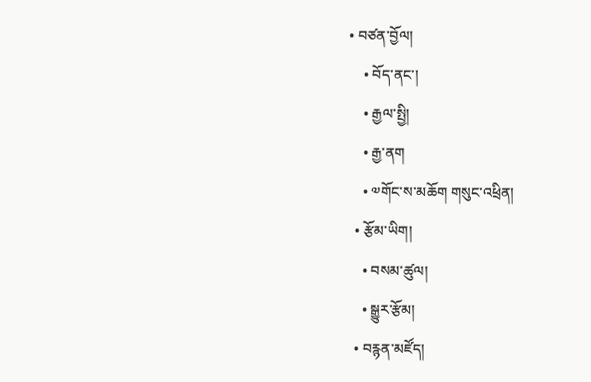• བཙན་བྱོལ།
    • བོད་ནང་།
    • རྒྱལ་སྤྱི།
    • རྒྱ་ནག
    • ༧གོང་ས་མཆོག གསུང་འཕྲིན།
  • རྩོམ་ཡིག།
    • བསམ་ཚུལ།
    • སྒྱུར་རྩོམ།
  • བརྙན་མཛོད།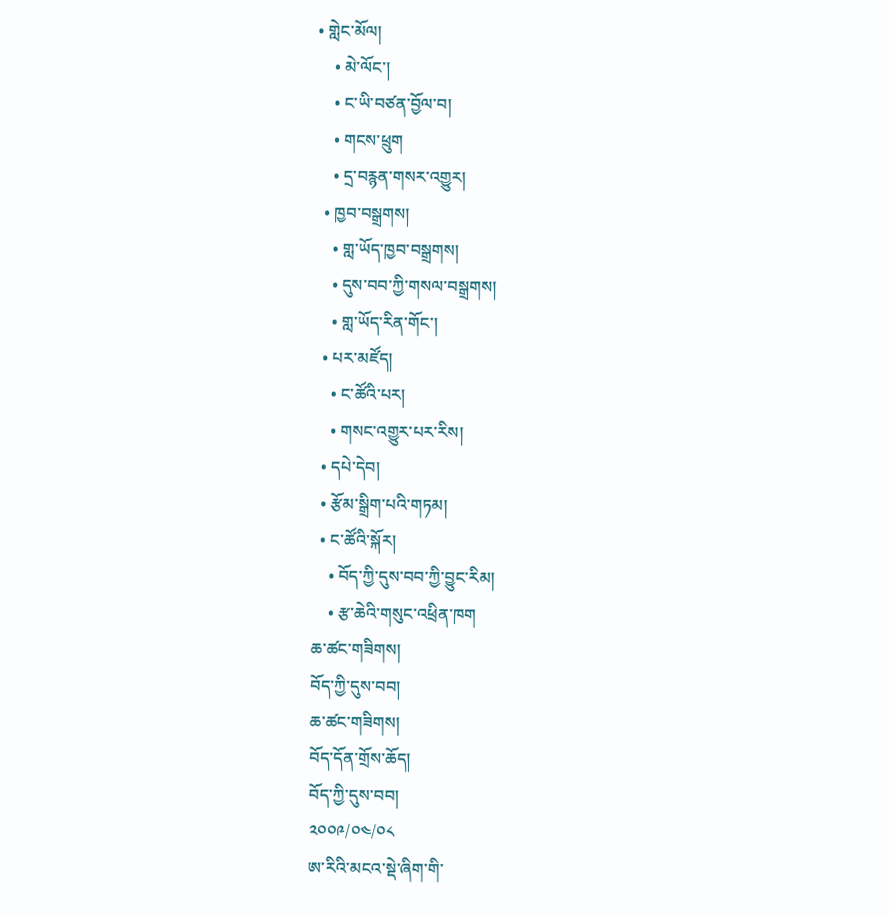• གླེང་མོལ།
    • མེ་ལོང་།
    • ང་ཡི་བཙན་བྱོལ་བ།
    • གངས་ཕྲུག
    • དྲ་བརྙན་གསར་འགྱུར།
  • ཁྱབ་བསྒྲགས།
    • གླ་ཡོད་ཁྱབ་བསྒྲགས།
    • དུས་བབ་ཀྱི་གསལ་བསྒྲགས།
    • གླ་ཡོད་རིན་གོང་།
  • པར་མཛོད།
    • ང་ཚོའི་པར།
    • གསང་འགྱུར་པར་རིས།
  • དཔེ་དེབ།
  • རྩོམ་སྒྲིག་པའི་གཏམ།
  • ང་ཚོའི་སྐོར།
    • བོད་ཀྱི་དུས་བབ་ཀྱི་བྱུང་རིམ།
    • རྩ་ཆེའི་གསུང་འཕྲིན་ཁག
ཆ་ཚང་གཟིགས།
བོད་ཀྱི་དུས་བབ།
ཆ་ཚང་གཟིགས།
བོད་དོན་གྲོས་ཆོད།
བོད་ཀྱི་དུས་བབ།
༢༠༠༩/༠༤/༠༨
ཨ་རིའི་མངའ་སྡེ་ཞིག་གི་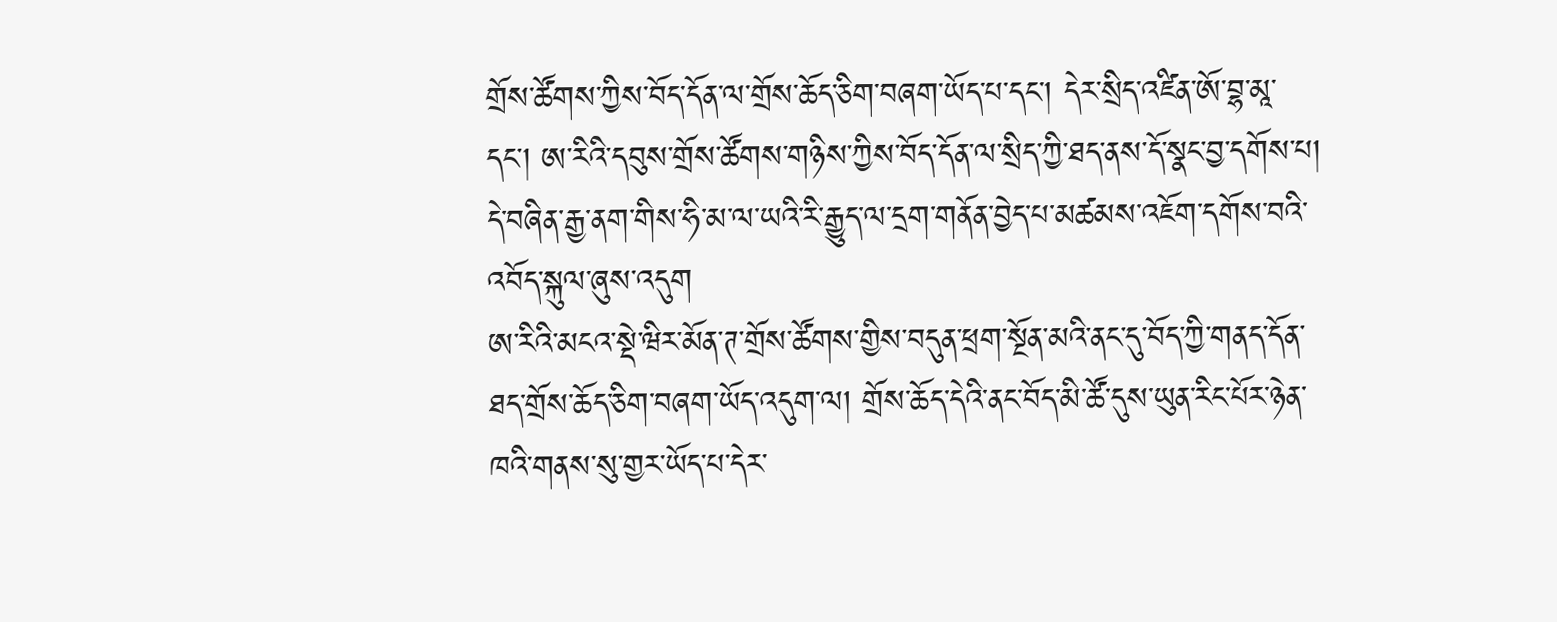གྲོས་ཚོགས་ཀྱིས་བོད་དོན་ལ་གྲོས་ཆོད་ཅིག་བཞག་ཡོད་པ་དང་། དེར་སྲིད་འཛིན་ཨོ་བྷ་མཱ་དང་། ཨ་རིའི་དབུས་གྲོས་ཚོགས་གཉིས་ཀྱིས་བོད་དོན་ལ་སྲིད་ཀྱི་ཐད་ནས་དོ་སྣང་བྱ་དགོས་པ། དེ་བཞིན་རྒྱ་ནག་གིས་ཧི་མ་ལ་ཡའི་རི་རྒྱུད་ལ་དྲག་གནོན་བྱེད་པ་མཚམས་འཇོག་དགོས་བའི་འབོད་སྐུལ་ཞུས་འདུག
ཨ་རིའི་མངའ་སྡེ་ཝིར་མོན་ཊ་གྲོས་ཚོགས་གྱིས་བདུན་ཕྲག་སྔོན་མའི་ནང་དུ་བོད་ཀྱི་གནད་དོན་ཐད་གྲོས་ཆོད་ཅིག་བཞག་ཡོད་འདུག་ལ། གྲོས་ཆོད་དེའི་ནང་བོད་མི་ཚོ་དུས་ཡུན་རིང་པོར་ཉེན་ཁའི་གནས་སུ་གྱར་ཡོད་པ་དེར་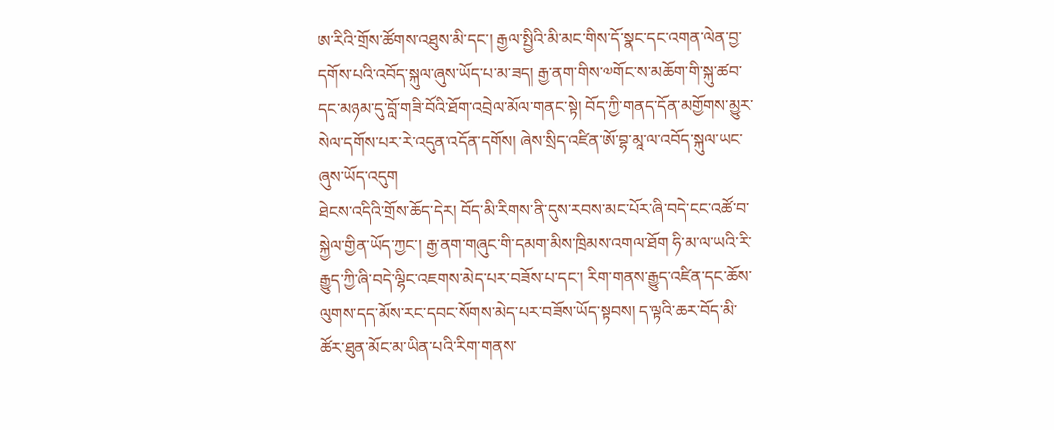ཨ་རིའི་གྲོས་ཚོགས་འཐུས་མི་དང་། རྒྱལ་སྤྱིའི་མི་མང་གིས་དོ་སྣང་དང་འགན་ལེན་བྱ་དགོས་པའི་འབོད་སྐུལ་ཞུས་ཡོད་པ་མ་ཟད། རྒྱ་ནག་གིས་༧གོང་ས་མཆོག་གི་སྐུ་ཚབ་དང་མཉམ་དུ་བློ་གཟི་བོའི་ཐོག་འབྲེལ་མོལ་གནང་སྟེ། བོད་ཀྱི་གནད་དོན་མགྱོགས་མྱུར་སེལ་དགོས་པར་རེ་འདུན་འདོན་དགོས། ཞེས་སྲིད་འཛིན་ཨོ་བྷ་མཱ་ལ་འབོད་སྐུལ་ཡང་ཞུས་ཡོད་འདུག
ཐེངས་འདིའི་གྲོས་ཆོད་དེར། བོད་མི་རིགས་ནི་དུས་རབས་མང་པོར་ཞི་བདེ་ངང་འཚོ་བ་སྐྱེལ་གྱིན་ཡོད་ཀྱང་། རྒྱ་ནག་གཞུང་གི་དམག་མིས་ཁྲིམས་འགལ་ཐོག ཧི་མ་ལ་ཡའི་རི་རྒྱུད་ཀྱི་ཞི་བདེ་ལྷིང་འཇགས་མེད་པར་བཟོས་པ་དང་། རིག་གནས་རྒྱུད་འཛིན་དང་ཆོས་ལུགས་དད་མོས་རང་དབང་སོགས་མེད་པར་བཟོས་ཡོད་སྟབས། ད་ལྟའི་ཆར་བོད་མི་ཚོར་ཐུན་མོང་མ་ཡིན་པའི་རིག་གནས་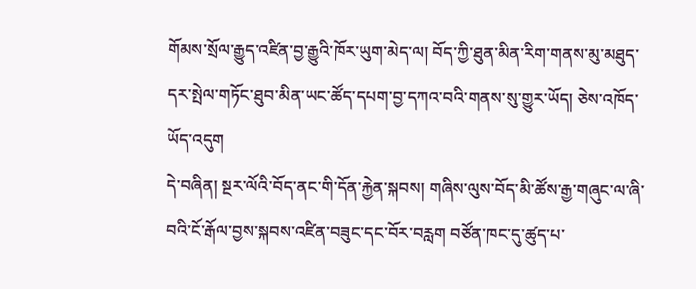གོམས་སྲོལ་རྒྱུད་འཛིན་བྱ་རྒྱུའི་ཁོར་ཡུག་མེད་ལ། བོད་ཀྱི་ཐུན་མིན་རིག་གནས་མུ་མཐུད་དར་སྤེལ་གཏོང་ཐུབ་མིན་ཡང་ཚོད་དཔག་བྱ་དཀའ་བའི་གནས་སུ་གྱུར་ཡོད། ཅེས་འཁོད་ཡོད་འདུག
དེ་བཞིན། སྔར་ལོའི་བོད་ནང་གི་དོན་རྐྱེན་སྐབས། གཞིས་ལུས་བོད་མི་ཚོས་རྒྱ་གཞུང་ལ་ཞི་བའི་ངོ་རྒོལ་བྱས་སྐབས་འཛིན་བཟུང་དང་བོར་བརླག བཙོན་ཁང་དུ་ཚུད་པ་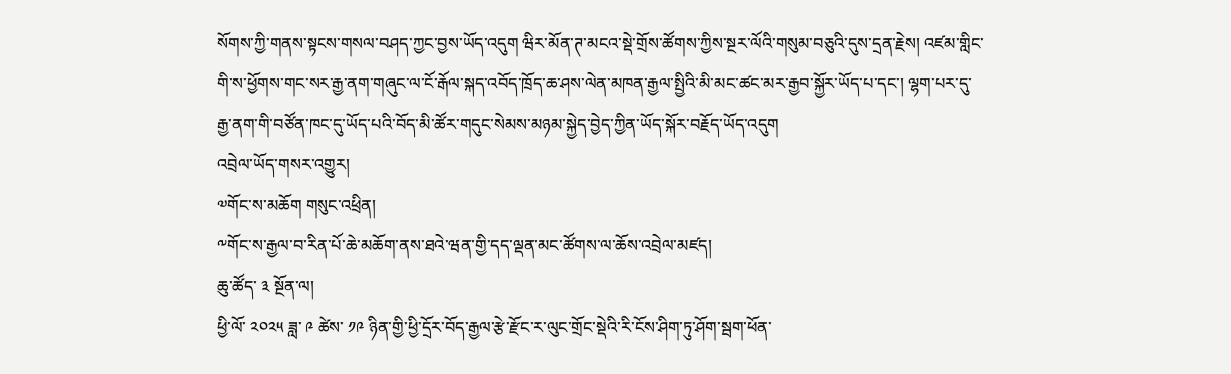སོགས་ཀྱི་གནས་སྟངས་གསལ་བཤད་ཀྱང་བྱས་ཡོད་འདུག ཝིར་མོན་ཊ་མངའ་སྡེ་གྲོས་ཚོགས་ཀྱིས་སྔར་ལོའི་གསུམ་བཅུའི་དུས་དྲན་རྗེས། འཛམ་གླིང་གི་ས་ཕྱོགས་གང་སར་རྒྱ་ནག་གཞུང་ལ་ངོ་རྒོལ་སྐད་འབོད་ཁྲོད་ཆ་ཤས་ལེན་མཁན་རྒྱལ་སྤྱིའི་མི་མང་ཚང་མར་རྒྱབ་སྐྱོར་ཡོད་པ་དང་། ལྷག་པར་དུ་རྒྱ་ནག་གི་བཙོན་ཁང་དུ་ཡོད་པའི་བོད་མི་ཚོར་གདུང་སེམས་མཉམ་སྐྱེད་བྱེད་ཀྱིན་ཡོད་སྐོར་བརྗོད་ཡོད་འདུག
འབྲེལ་ཡོད་གསར་འགྱུར།
༧གོང་ས་མཆོག གསུང་འཕྲིན།
༸གོང་ས་རྒྱལ་བ་རིན་པོ་ཆེ་མཆོག་ནས་ཐའེ་ཝན་གྱི་དད་ལྡན་མང་ཚོགས་ལ་ཆོས་འབྲེལ་མཛད།
ཆུ་ཚོད་ ༣ སྔོན་ལ།
ཕྱི་ལོ་ ༢༠༢༥ ཟླ་ ༩ ཚེས་ ༡༩ ཉིན་གྱི་ཕྱི་དྲོར་བོད་རྒྱལ་རྩེ་རྫོང་ར་ལུང་གྲོང་སྡེའི་རི་ངོས་ཤིག་ཏུ་ཤོག་སྦག་ཕོན་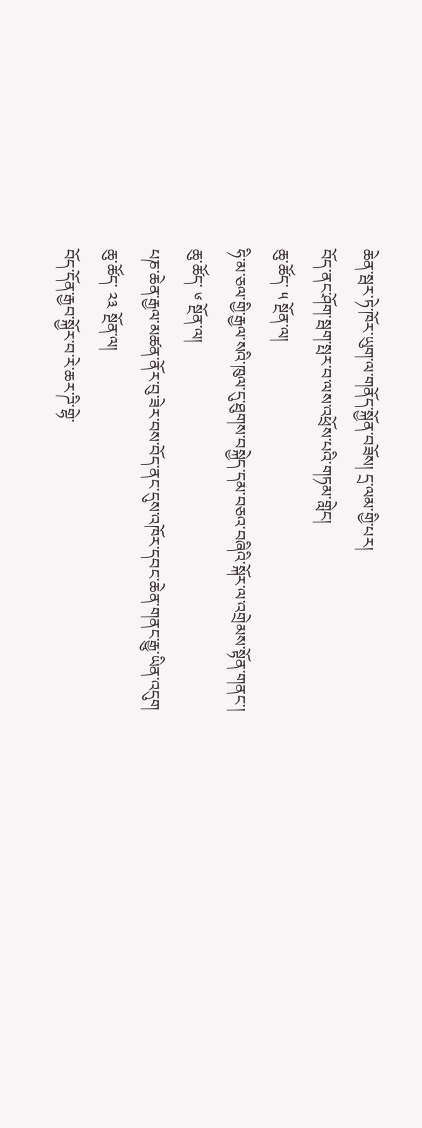ཆེན་སྦར་ཏེ་ཁོར་ཡུག་ལ་གནོད་སྐྱོན་བཟོས། དྲ་ལམ་གྱི་པར།
བོད་ནང་ཤོག་སྦག་སྤར་བ་ལས་འཕྲོས་པའི་གཏམ་གླེང།
ཆུ་ཚོད་ ༥ སྔོན་ལ།
ཧི་མ་ཅལ་གྱི་རྒྱལ་སའི་ཁུལ་དུ་ཐུགས་བསྐྱེད་དམ་བཅའ་བཞིའི་སྐོར་ལ་འགྲེམས་སྟོན་གནང་།
ཆུ་ཚོད་ ༦ སྔོན་ལ།
པཎ་ཆེན་རྒྱལ་མཚན་ནོར་བུ་ཟེར་བས་བོད་ནང་དུས་འཁོར་དབང་ཆེན་གནང་རྒྱུ་ཡིན་འདུག
ཆུ་ཚོད་ ༢༣ སྔོན་ལ།
བོད་དོན་རྒྱབ་སྐྱོར་བ་རེ་ཆར་ཌི་གྷེ་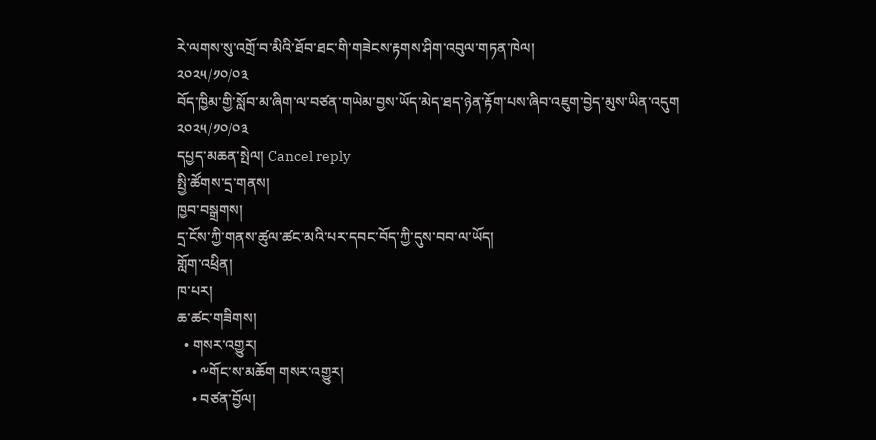རེ་ལགས་སུ་འགྲོ་བ་མིའི་ཐོབ་ཐང་གི་གཟེངས་རྟགས་ཤིག་འབུལ་གཏན་ཁེལ།
༢༠༢༥/༡༠/༠༣
བོད་ཁྱིམ་གྱི་སློབ་མ་ཞིག་ལ་བཙན་གཡེམ་བྱས་ཡོད་མེད་ཐད་ཉེན་རྟོག་པས་ཞིབ་འཇུག་བྱེད་མུས་ཡིན་འདུག
༢༠༢༥/༡༠/༠༣
དཔྱད་མཆན་སྤེལ། Cancel reply
སྤྱི་ཚོགས་དྲ་གནས།
ཁྱབ་བསྒྲགས།
དྲ་ངོས་ཀྱི་གནས་ཚུལ་ཚང་མའི་པར་དབང་བོད་ཀྱི་དུས་བབ་ལ་ཡོད།
གློག་འཕྲིན།
ཁ་པར།
ཆ་ཚང་གཟིགས།
  • གསར་འགྱུར།
    • ༸གོང་ས་མཆོག གསར་འགྱུར།
    • བཙན་བྱོལ།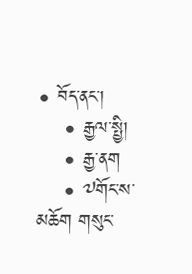• བོད་ནང་།
    • རྒྱལ་སྤྱི།
    • རྒྱ་ནག
    • ༧གོང་ས་མཆོག གསུང་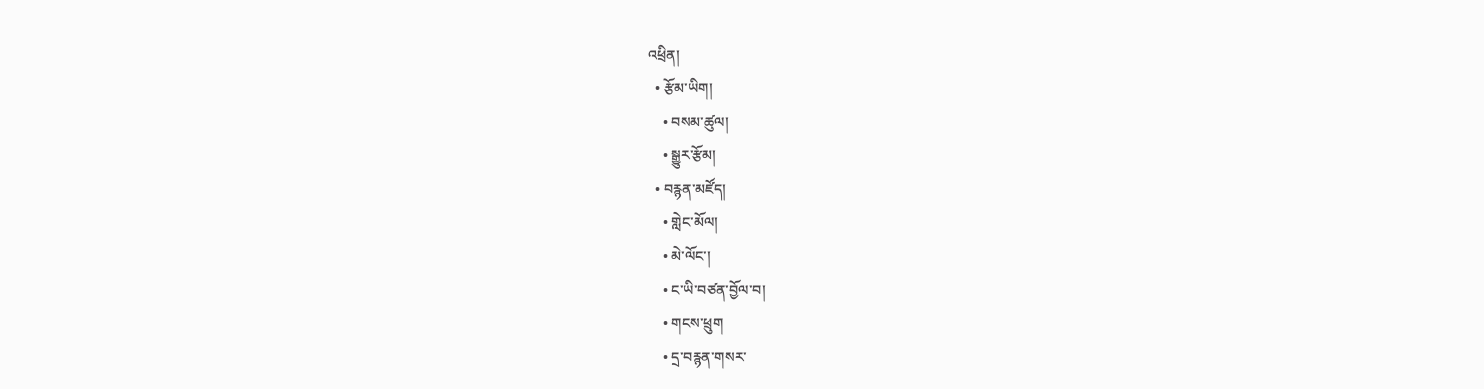འཕྲིན།
  • རྩོམ་ཡིག།
    • བསམ་ཚུལ།
    • སྒྱུར་རྩོམ།
  • བརྙན་མཛོད།
    • གླེང་མོལ།
    • མེ་ལོང་།
    • ང་ཡི་བཙན་བྱོལ་བ།
    • གངས་ཕྲུག
    • དྲ་བརྙན་གསར་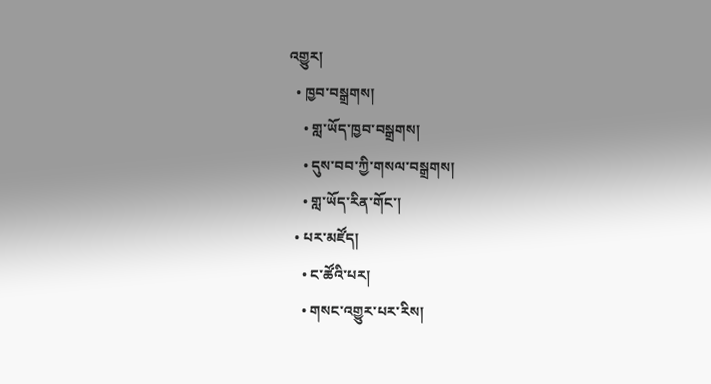འགྱུར།
  • ཁྱབ་བསྒྲགས།
    • གླ་ཡོད་ཁྱབ་བསྒྲགས།
    • དུས་བབ་ཀྱི་གསལ་བསྒྲགས།
    • གླ་ཡོད་རིན་གོང་།
  • པར་མཛོད།
    • ང་ཚོའི་པར།
    • གསང་འགྱུར་པར་རིས།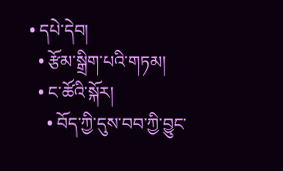• དཔེ་དེབ།
  • རྩོམ་སྒྲིག་པའི་གཏམ།
  • ང་ཚོའི་སྐོར།
    • བོད་ཀྱི་དུས་བབ་ཀྱི་བྱུང་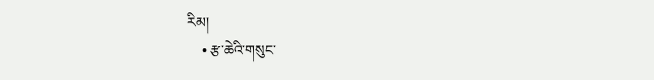རིམ།
    • རྩ་ཆེའི་གསུང་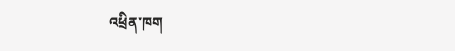འཕྲིན་ཁག